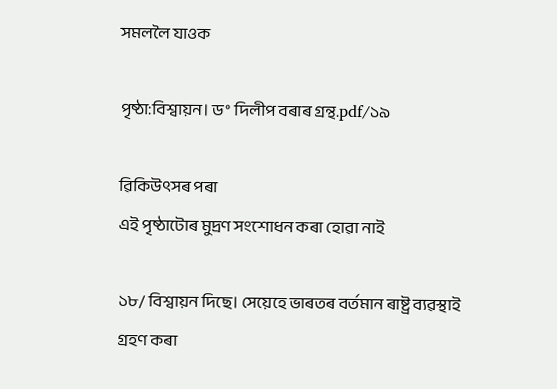সমললৈ যাওক

পৃষ্ঠা:বিশ্বায়ন। ড° দিলীপ বৰাৰ গ্ৰন্থ.pdf/১৯

ৱিকিউৎসৰ পৰা
এই পৃষ্ঠাটোৰ মুদ্ৰণ সংশোধন কৰা হোৱা নাই

১৮/ বিশ্বায়ন দিছে। সেয়েহে ভাৰতৰ বৰ্তমান ৰাষ্ট্ৰ ব্যৱস্থাই গ্ৰহণ কৰা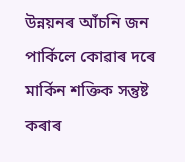উন্নয়নৰ আঁচনি জন পাৰ্কিলে কোৱাৰ দৰে মাৰ্কিন শক্তিক সন্তুষ্ট কৰাৰ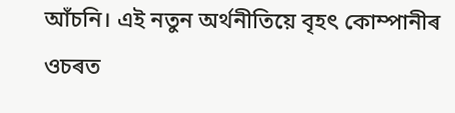আঁচনি। এই নতুন অৰ্থনীতিয়ে বৃহৎ কোম্পানীৰ ওচৰত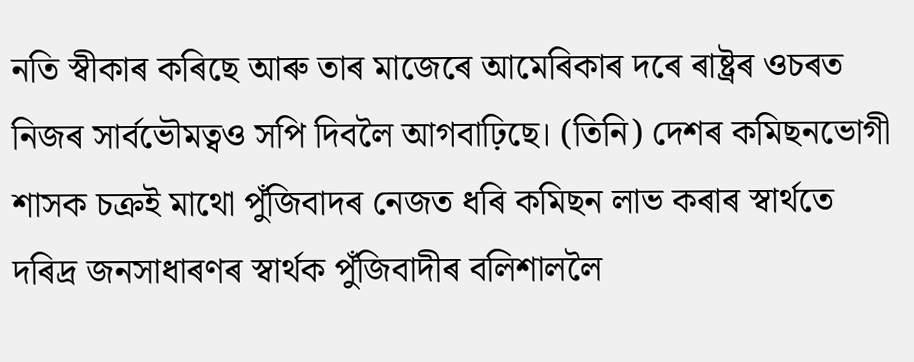নতি স্বীকাৰ কৰিছে আৰু তাৰ মাজেৰে আমেৰিকাৰ দৰে ৰাষ্ট্ৰৰ ওচৰত নিজৰ সাৰ্বভৌমত্বও সপি দিবলৈ আগবাঢ়িছে। (তিনি) দেশৰ কমিছনভোগী শাসক চক্রই মাথো পুঁজিবাদৰ নেজত ধৰি কমিছন লাভ কৰাৰ স্বাৰ্থতে দৰিদ্ৰ জনসাধাৰণৰ স্বাৰ্থক পুঁজিবাদীৰ বলিশাললৈ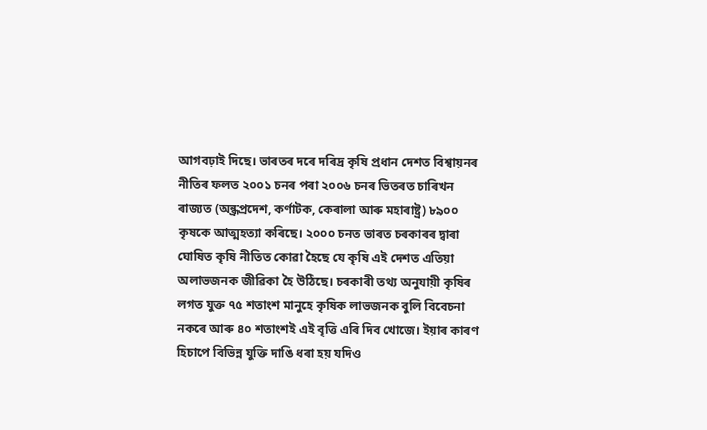আগবঢ়াই দিছে। ভাৰতৰ দৰে দৰিদ্ৰ কৃষি প্রধান দেশত বিশ্বায়নৰ নীতিৰ ফলত ২০০১ চনৰ পৰা ২০০৬ চনৰ ভিতৰত চাৰিখন ৰাজ্যত (অন্ধ্ৰপ্ৰদেশ, কৰ্ণাটক, কেৰালা আৰু মহাৰাষ্ট্ৰ) ৮৯০০ কৃষকে আত্মহত্যা কৰিছে। ২০০০ চনত ভাৰত চৰকাৰৰ দ্বাৰা ঘোষিত কৃষি নীতিত কোৱা হৈছে যে কৃষি এই দেশত এতিয়া অলাভজনক জীৱিকা হৈ উঠিছে। চৰকাৰী তথ্য অনুযায়ী কৃষিৰ লগত যুক্ত ৭৫ শতাংশ মানুহে কৃষিক লাভজনক বুলি বিবেচনা নকৰে আৰু ৪০ শতাংশই এই বৃত্তি এৰি দিব খোজে। ইয়াৰ কাৰণ হিচাপে বিভিন্ন যুক্তি দাঙি ধৰা হয় যদিও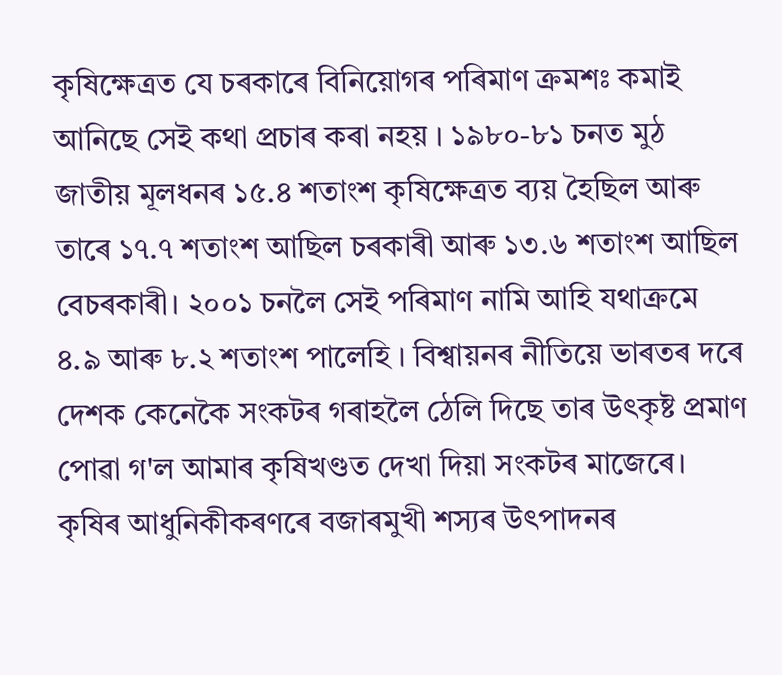কৃষিক্ষেত্ৰত যে চৰকাৰে বিনিয়োগৰ পৰিমাণ ক্ৰমশঃ কমাই আনিছে সেই কথা প্ৰচাৰ কৰা নহয় । ১৯৮০-৮১ চনত মুঠ জাতীয় মূলধনৰ ১৫.৪ শতাংশ কৃষিক্ষেত্ৰত ব্যয় হৈছিল আৰু তাৰে ১৭.৭ শতাংশ আছিল চৰকাৰী আৰু ১৩.৬ শতাংশ আছিল বেচৰকাৰী। ২০০১ চনলৈ সেই পৰিমাণ নামি আহি যথাক্রমে ৪.৯ আৰু ৮.২ শতাংশ পালেহি । বিশ্বায়নৰ নীতিয়ে ভাৰতৰ দৰে দেশক কেনেকৈ সংকটৰ গৰাহলৈ ঠেলি দিছে তাৰ উৎকৃষ্ট প্রমাণ পোৱা গ'ল আমাৰ কৃষিখণ্ডত দেখা দিয়া সংকটৰ মাজেৰে। কৃষিৰ আধুনিকীকৰণৰে বজাৰমুখী শস্যৰ উৎপাদনৰ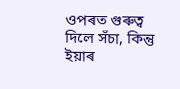ওপৰত গুৰুত্ব দিলে সঁচা, কিন্তু ইয়াৰ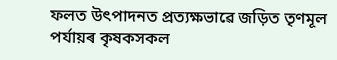ফলত উৎপাদনত প্ৰত্যক্ষভাৱে জড়িত তৃণমূল পৰ্যায়ৰ কৃষকসকল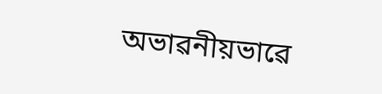অভাৱনীয়ভাৱে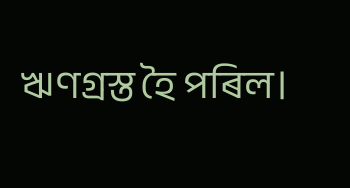ঋণগ্ৰস্ত হৈ পৰিল।